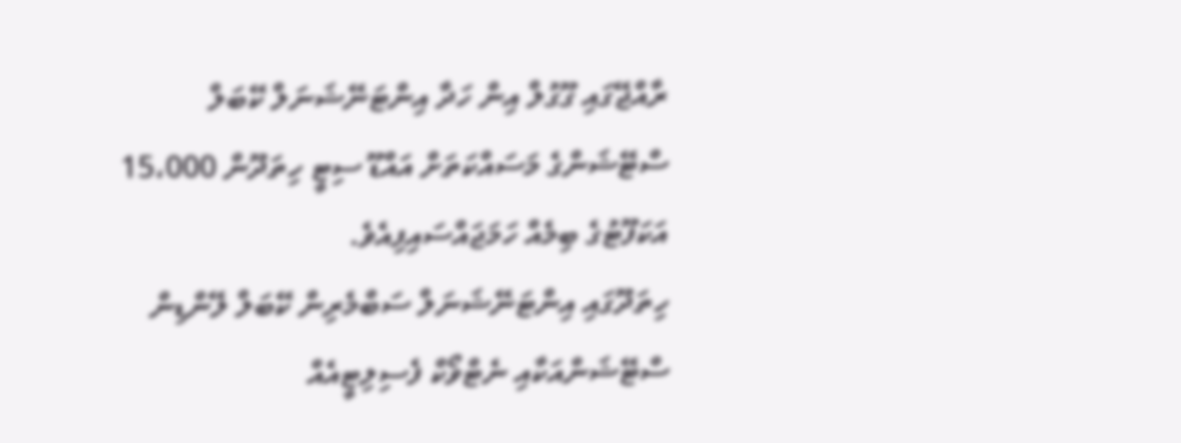ރާއްޖޭގައި ގޫގުލް އިން ހަދާ އިންޓަނޭޝަނަލް ކޭބަލް ސްޓޭޝަންގެ މަސައްކަތަށް އައްޑޫ ސިޓީ ހިތަދޫން 15،000 އަކަފޫޓުގެ ބިމެއް ހަމަޖައްސައިފިއެވެ.
ހިތަދޫގައި އިންޓަނޭޝަނަލް ސަބްމެރިން ކޭބަލް ލޭންޑިން ސްޓޭޝަންއަކާއި ނެޓްވޯކް ފެސިލިޓީއެއް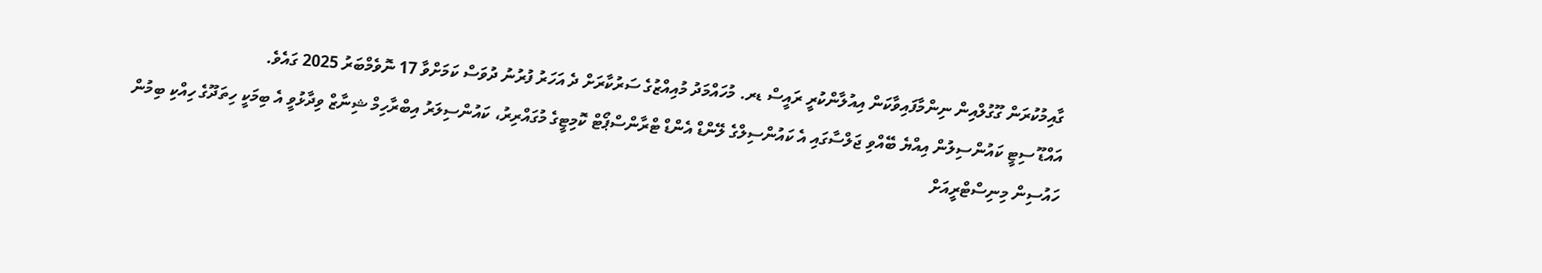ގާއިމުކުރަން ގޫގުލްއިން ނިންމާފައިވާކަން އިއުލާންކުރީ ރައީސް ޑރ. މުހައްމަދު މުއިއްޒުގެ ސަރުކާރަށް ދެ އަހަރު ފުރުނު ދުވަސް ކަމަށްވާ 17 ނޮވެމްބަރު 2025 ގައެވެ.
އައްޑޫ ސިޓީ ކައުންސިލުން އިއްޔެ ބޭއްވި ޖަލްސާގައި އެ ކައުންސިލްގެ ލޭންޑް އެންޑް ޓްރާންސްޕޯޓް ކޮމިޓީގެ މުގައްރިރު، ކައުންސިލަރު އިބްރާހިމް ޝިނާޒް ވިދާޅުވީ އެ ބިމަކީ ހިތަދޫގެ ހިއްކި ބިމުން ހައުސިން މިނިސްޓްރީއަށް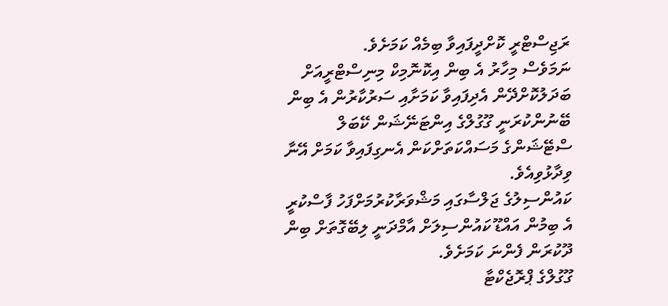ރަޖިސްޓްރީ ކޮށްދީފައިވާ ބިމެއް ކަމަށެވެ.
ނަމަވެސް މިހާރު އެ ބިން އިކޮނޮމިކް މިނިސްޓްރީއަށް ބަދަލުކޮށްދޭން އެދިފައިވާ ކަމަށާއި ސަރުކާރުން އެ ބިން ބޭނުންކުރަނީ ގޫގުލްގެ އިންޓަނޭޝަން ކޭބަލް ސްޓޭޝަންގެ މަސައްކަތަށްކަން އެނގިފައިވާ ކަމަށް އޭނާ ވިދާޅުވިއެވެ.
ކައުންސިލުގެ ޖަލްސާގައި މަޝްވަރާކުރުމަށްފަހު ފާސްކުރީ އެ ބިމުން އައްޑޫ ކައުންސިލަށް އާމްދަނީ ލިބޭގޮތަށް ބިން ދޫކުރަން ފެންނަ ކަމަށެވެ.
ގޫގުލްގެ ޕްރޮޖެކްޓާ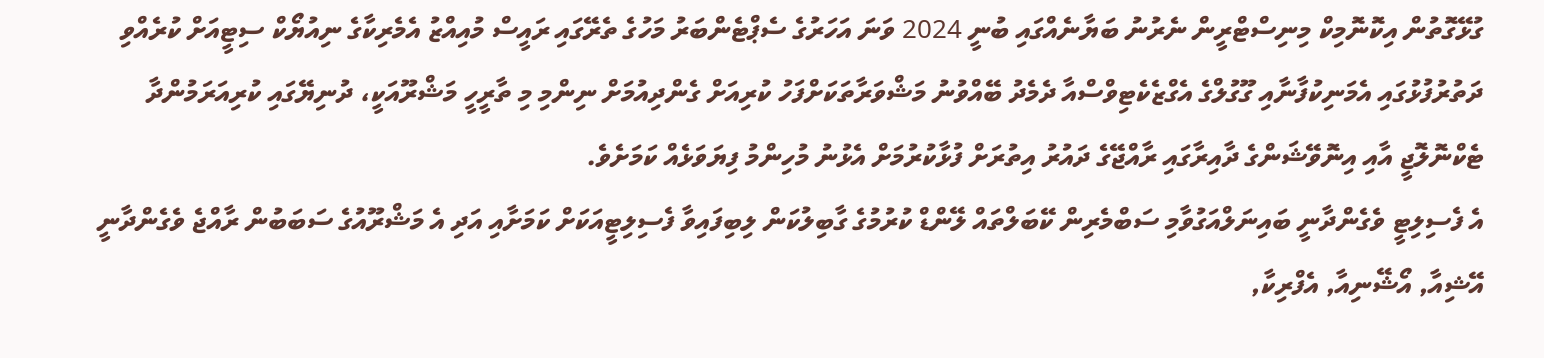ގުޅޭގޮތުން އިކޮނޮމިކް މިނިސްޓްރީން ނެރުނު ބަޔާނެއްގައި ބުނީ 2024 ވަނަ އަހަރުގެ ސެޕްޓެންބަރު މަހުގެ ތެރޭގައި ރައީސް މުއިއްޒު އެމެރިކާގެ ނިއުޔޯކް ސިޓީއަށް ކުރެއްވި ދަތުރުފުޅުގައި އެމަނިކުފާނާއި ގޫގުލްގެ އެގްޒެކެޓިވްސްއާ ދެމެދު ބޭއްވުނު މަޝްވަރާތަކަށްފަހު ކުރިއަށް ގެންދިއުމަށް ނިންމި މި ތާރީހީ މަޝްރޫއަކީ، ދުނިޔޭގައި ކުރިއަރަމުންދާ ޓެކްނޮލޮޖީ އާއި އިނޮވޭޝަންގެ ދާއިރާގައި ރާއްޖޭގެ ދައުރު އިތުރަށް ފުޅާކުރުމަށް އެޅުނު މުހިންމު ފިޔަވަޅެއް ކަމަށެވެ.
އެ ފެސިލިޓީ ވެގެންދާނީ ބައިނަލްއަގުވާމި ސަބްމެރިން ކޭބަލްތައް ލޭންޑް ކުރުމުގެ ގާބިލުކަން ލިބިފައިވާ ފެސިލިޓީއަކަށް ކަމަށާއި އަދި އެ މަޝްރޫއުގެ ސަބަބުން ރާއްޖެ ވެގެންދާނީ އޭޝިއާ, އޯޝޭނިއާ, އެފްރިކާ,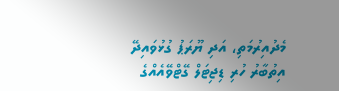މެދުއިރުމަތި، އަދި ޔޫރަޕު ގުޅުވައިދޭ އިތުބާރު ހުރި ޑިޖިޓަލް ގޭޓްވޭއެއްގެ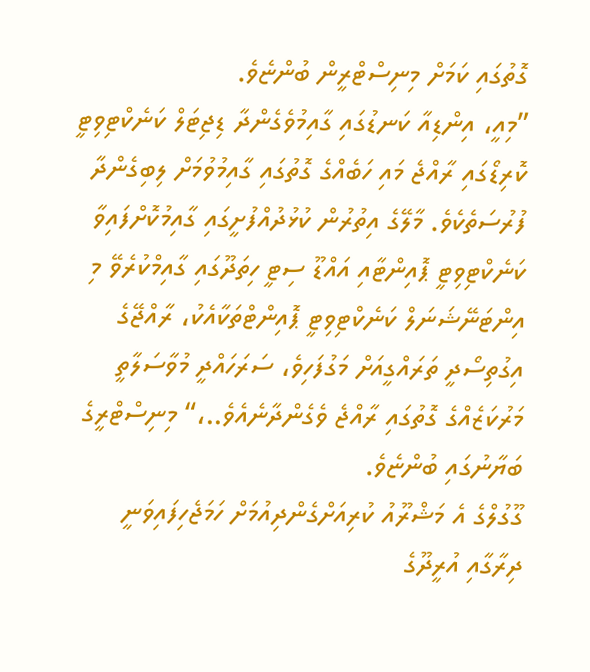ގޮތުގައި ކަމަށް މިނިސްޓްރީން ބުންޏެވެ.
”މިއީ، އިންޑިއާ ކަނޑުގައި ގާއިމުވެގެންދާ ޑިޖިޓަލް ކަނެކްޓިވިޓީ ކޮރިޑޯގައި ރާއްޖެ މައި ހަބެއްގެ ގޮތުގައި ގާއިމުވުމަށް ލިބިގެންދާ ފުރުސަތެކެވެ. މާލޭގެ އިތުރުން ކުޅުދުއްފުށީގައި ގާއިމުކޮށްފައިވާ ކަނެކްޓިވިޓީ ޕޮއިންޓާއި އައްޑޫ ސިޓީ ހިތަދޫގައި ގާއިމްކުރެވޭ މި އިންޓަނޭޝަނަލް ކަނެކްޓިވިޓީ ޕޮއިންޓްތަކާއެކު، ރާއްޖޭގެ އިގުތިސޯދީ ތަރައްގީއަށް މަގުފަހިވެ، ސަރަހައްދީ މުވާސަލާތީ މަރުކަޒެއްގެ ގޮތުގައި ރާއްޖެ ވެގެންދާނެއެވެ..،“ މިނިސްޓްރީގެ ބަޔާނުގައި ބުންޏެވެ.
ގޫގުލްގެ އެ މަޝްރޫއު ކުރިއަށްގެންދިއުމަށް ހަމަޖެހިފައިވަނީ ދިރާގާއި އުރީދޫގެ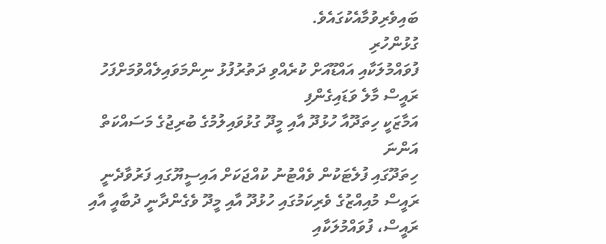ބައިވެރިވުމާއެކުގައެވެ.
ގުޅުންހުރި
ފުވައްމުލަކާއި އައްޑޫއަށް ކުރެއްވި ދަތުރުފުޅު ނިންމަވައިލެއްވުމަށްފަހު ރައީސް މާލެ ވަޑައިގެންފި
އަމާޒަކީ ހިތަދޫއާ ހުޅުދޫ އާއި މީދޫ ގުޅުވައިލުމުގެ ބުރިޖުގެ މަސައްކަތް އަންނަ
ހިތަދޫގައި ފުލެޓަކުން ވެއްޓުނު ކުއްޖަކަށް އައިސީޔޫގައި ފަރުވާދެނީ
ރައީސް މުއިއްޒުގެ ވެރިކަމުގައި ހުޅުދޫ އާއި މީދޫ ވެގެންދާނީ ދުބާއީ އާއި
ރައީސް، ފުވައްމުލަކާއި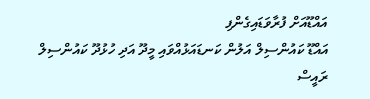އައްޑޫއަށް ފުރާވަޑައިގެންފި
އައްޑޫ ކައުންސިލް އަލުން ކަނޑައަޅުއްވައި މީދޫ އަދި ހުޅުދޫ ކައުންސިލް ރައީސް